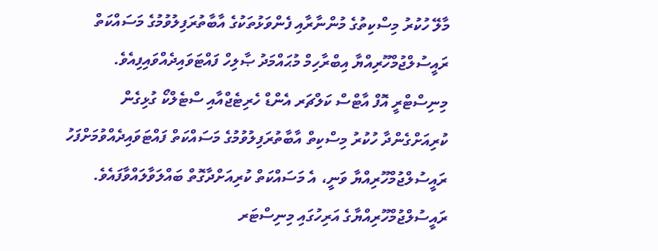މާލޭ ހުކުރު މިސްކިތުގެ މުންނާރާއި ފެންވަޅުތަކުގެ އާބާތުރަފިލުވުމުގެ މަސައްކަތް ރައީސުލްޖުމްހޫރިއްޔާ އިބްރާހިމް މުޙައްމަދު ޞާލިހް ފައްޓަވައިދެއްވައިފިއެވެ.
މިނިސްޓްރީ އޮފް އާޓްސް ކަލްޗަރ އެންޑް ހެރިޓެޖްއާއި ސްޓެލްކޯ ގުޅިގެން ކުރިއަށްގެންދާ ހުކުރު މިސްކިތް އާބާތުރަފިލުވުމުގެ މަސައްކަތް ފައްޓަވައިދެއްވުމަށްފަހު ރައީސުލްޖުމްހޫރިއްޔާ ވަނީ، އެ މަސައްކަތް ކުރިއަށްދާގޮތް ބައްލަވާލައްވާފައެވެ. ރައީސުލްޖުމްހޫރިއްޔާގެ އަރިހުގައި މިނިސްޓަރ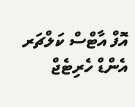އޮފް އާޓްސް ކަލްޗަރ އެންޑް ހެރިޓެޖް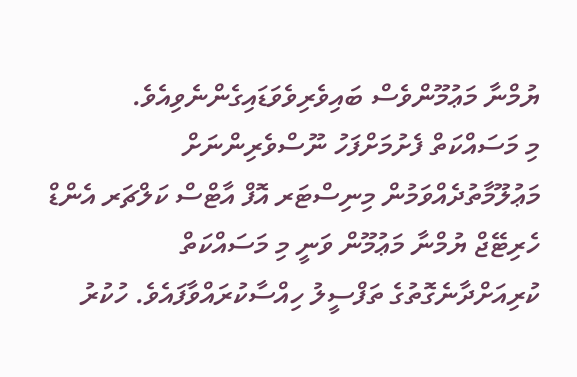ޔުމްނާ މަޢުމޫންވެސް ބައިވެރިވެވަޑައިގެންނެވިއެވެ.
މި މަސައްކަތް ފެށުމަށްފަހު ނޫސްވެރިންނަށް މަޢުލޫމާތުދެއްވަމުން މިނިސްޓަރ އޮފް އާޓްސް ކަލްޗަރ އެންޑް ހެރިޓޭޖް ޔުމްނާ މަޢުމޫން ވަނީ މި މަސައްކަތް ކުރިއަށްދާނެގޮތުގެ ތަފްސީލު ހިއްސާކުރައްވާފައެވެ. ހުކުރު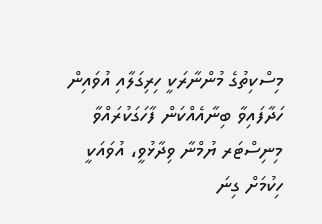މިސްކިތުގެ މުންނާރަކީ ހިރިގަލާއި އުވައިން ހަދާފައިވާ ބިނާއެއްކަން ފާހަގަކުރައްވާ މިނިސްޓަރ ޔުމްނާ ވިދާޅުވީ، އުވައަކީ ހިކުމަށް ގިނަ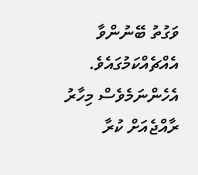ވަގުތު ބޭނުންވާ އެއްޗެއްކަމުގައެވެ. އެހެންނަމެވެސް މިހާރު ރާއްޖެއަށް ކުރާ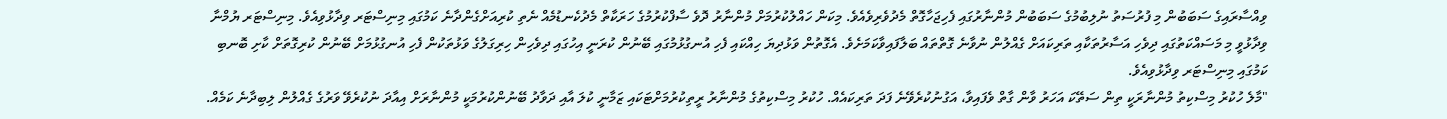ވިއްސާރައިގެ ސަބަބުން މި ފުރުސަތު ނުލިބުމުގެ ސަބަބުން މުންނާރުގައި ފެހިޖަހާގޮތް މެދުވެރިވެއެވެ. މިކަން ހައްލުކުރުމަށް މުންނާރު ދޮވެ ސާފްކުރުމުގެ ހަރަކާތް މެދުކެނޑުމެއް ނެތި ކުރިއަށްގެންދާނެ ކަމުގައި މިނިސްޓަރ ވިދާޅުވިއެވެ. މިނިސްޓަރ ޔުމްނާ ވިދާޅުވީ މި މަސައްކަތުގައި ދިވެހި އަސާރުތަކާއި ތަރިކައަށް ގެއްލުން ނުވާނެ ގޮތްތައް ބަލާފައިވާކަމަށެވެ. އެގޮތުން ވަޅުދިޔަ ހިއްކައި ފެހި އުނގުޅުމުގައި ބޭނުން ކުރަނީ އިހުގައި ދިވެހިން ހިރިގަލުގެ ވަޅުތަކުން ފެހި އުނގުޅުމަށް ބޭނުން ކުރިގޮތަށް ކާށި ބޮނބި ކަމުގައި މިނިސްޓަރ ވިދާޅުވިއެވެ.
"މާލެ ހުކުރު މިސްކިތު މުންނާރަކީ ތިން ސަތޭކަ އަހަރު ވާން ގާތް ވެފައިވާ، އަގުނުކުރެވޭނެ ފަދަ ތަރިކައެއް. ހުކުރު މިސްކިތުގެ މުންނާރު ރީތިކުރުމަށްޓަކައި ޒަމާނީ ކުލަ އާއި ދަވާދު ބޭނުންކުރުމަކީ މުންނާރަށް އިއާދަ ނުކުރެވޭ ވަރުގެ ގެއްލުން ލިބިދާނެ ކަމެއް.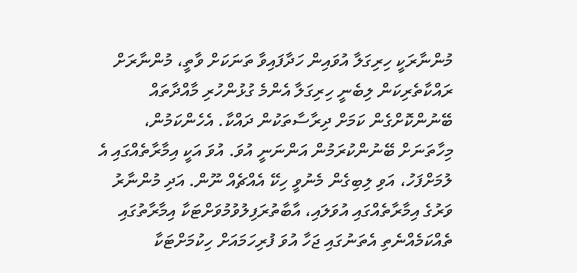މުންނާރަކީ ހިރިގަލާ އުވައިން ހަދާފައިވާ ތަނަކަށް ވާތީ، މުންނާރަށް ރައްކާތެރިކަން ލިބެނީ ހިރިގަލާ އެންމެ ގުޅުންހުރި މާއްދާތައް ބޭނުންކޮށްގެން ކަމަށް ދިރާސާތަކުން ދައްކާ. އެހެންކަމުން، މިހާތަނަށް ބޭނުންކުރަމުން އަންނަނީ އުވަ. އުވަ އަކީ އިމާރާތެއްގައި އެ ލުމަށްފަހު، އަވި ލިބިގެން މެނުވީ ހިކޭ އެއްޗެއް ނޫން. އަދި މުންނާރު ވަރުގެ އިމާރާތެއްގައި އުވަލައި، އާބާތުރަފިލުވުމުވަށްޓަކާ އިމާރާތުގައި ތެއްކަމެއްނެތި އެތަނުގައި ޖަހާ އުވަ ފުރިހަމައަށް ހިކުމަށްޓަކާ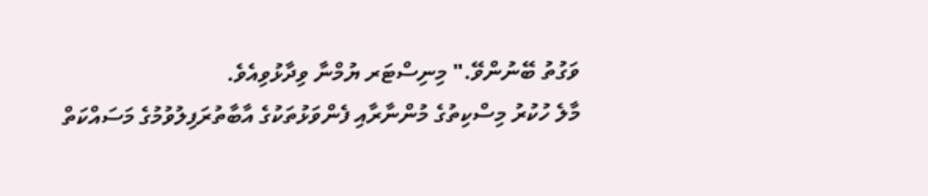ވަގުތު ބޭނުންވޭ." މިނިސްޓަރ ޔުމްނާ ވިދާޅުވިއެވެ.
މާލެ ހުކުރު މިސްކިތުގެ މުންނާރާއި ފެންވަޅުތަކުގެ އާބާތުރަފިލުވުމުގެ މަސައްކަތް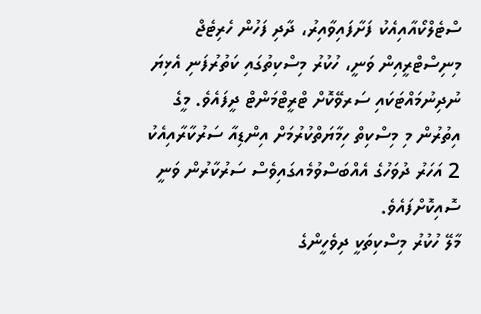ސްޓެލްކޯއާއިއެކު ފަށާފައިވާއިރު، ދާދި ފަހުން ހެރިޓެޖް މިނިސްޓްރީއިން ވަނީ، ހުކުރު މިސްކިތުގައި ކަތުރުފަނި އެޅިޔަ ނުދިނުމައްޓަކައި ސަރވޭކޮށް ޓްރީޓްމަންޓް ދީފައެވެ. މީގެ އިތުރުން މި މިސްކިތް ހިމާޔަތްކުރުމަށް އިންޑިއާ ސަރުކާރާއިއެކު 2 އަހަރު ދުވަހުގެ އެއްބަސްވުމެއގައިވެސް ސަރުކާރުން ވަނީ ސޮއިކޮށްފައެވެ.
މާލޭ ހުކުރު މިސްކިތަކީ ދިވެހީންގެ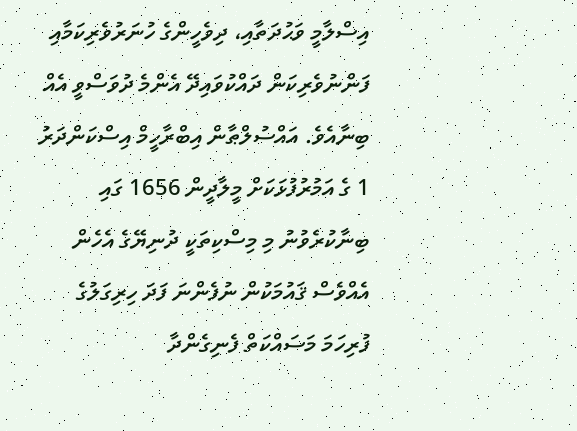އިސްލާމީ ވަޙުދަތާއި، ދިވެހީންގެ ހުނަރުވެރިކަމާއި ފަންނުވެރިކަން ދައްކުވައިދޭ އެންމެ ދުވަސްވީ އެއް ބިނާއެވެ. އައްސުލްޠާން އިބްރާހީމް އިސްކަންދަރު 1 ގެ އަމުރުފުޅަކަށް މީލާދީން 1656 ގައި ބިނާކުރެވުނު މި މިސްކިތަކީ ދުނިޔޭގެ އެހެން އެއްވެސް ޤައުމަކުން ނުފެންނަ ފަދަ ހިރިގަލުގެ ފުރިހަމަ މަސައްކަތް ފެނިގެންދާ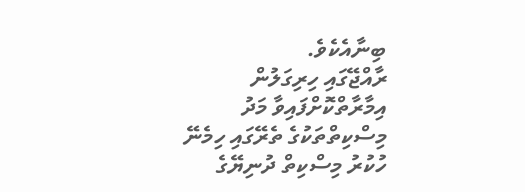ބިނާއެކެވެ.
ރާއްޖޭގައި ހިރިގަލުން އިމާރާތްކޮށްފައިވާ މަދު މިސްކިތްތަކުގެ ތެރޭގައި ހިމެނޭ ހުކުރު މިސްކިތް ދުނިޔޭގެ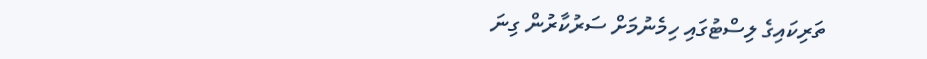ތަރިކައިގެ ލިސްޓުގައި ހިމެނުމަށް ސަރުކާރުން ގިނަ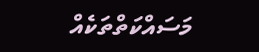މަސައްކަތްތަކެއް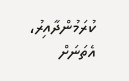ކުރަމުންދާއިރު، އެތަނަށް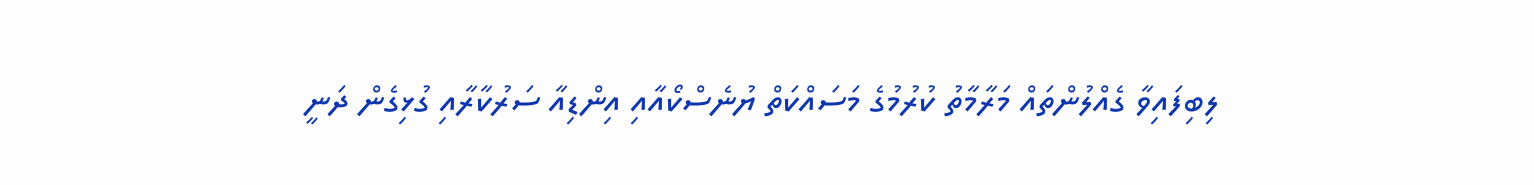ލިބިފައިވާ ގެއްލުންތައް މަރާމާތު ކުރުމުގެ މަސައްކަތް ޔުނެސްކޯއާއި އިންޑިއާ ސަރުކާރާއި ގުޅިގެން ދަނީ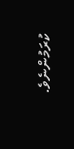ކުރަމުންނެވެ.